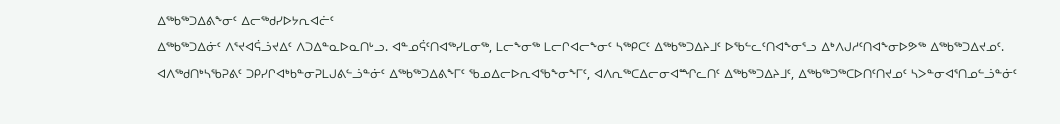ᐃᖅᑲᖅᑐᐃᕕᖕᓂᑦ ᐃᓕᖅᑯᓯᐅᔭᕆᐊᓖᑦ
ᐃᖅᑲᖅᑐᐃᓃᑦ ᐱᕐᔪᐊᕌᓘᔪᐃᑦ ᐱᑐᐃᓐᓇᐅᓇᑎᒡᓗ. ᐊᓐᓄᕌᑦᑎᐊᖅᓯᒪᓂᖅ, ᒪᓕᖕᓂᖅ ᒪᓕᒋᐊᓕᖕᓂᑦ ᓴᖅᑭᑕᑦ ᐃᖅᑲᖅᑐᐃᔨᒧᑦ ᐅᖃᓪᓚᑦᑎᐊᖕᓂᕐᓗ ᐃᒃᐱᒍᓱᑦᑎᐊᖕᓂᐅᕗᖅ ᐃᖅᑲᖅᑐᐃᔪᓄᑦ.
ᐊᐱᖅᑯᑎᒃᓴᖃᕈᕕᑦ ᑐᑭᓯᒋᐊᒃᑲᓐᓂᕈᒪᒍᕕᓪᓘᓐᓃᑦ ᐃᖅᑲᖅᑐᐃᕕᖕᒥᑦ ᖃᓄᐃᓕᐅᕆᐊᖃᖕᓂᖕᒥᑦ, ᐊᐱᕆᖅᑕᐃᓕᓂᐊᙱᓚᑎᑦ ᐃᖅᑲᖅᑐᐃᔨᒧᑦ, ᐃᖅᑲᖅᑐᖅᑕᐅᑎᑦᑎᔪᓄᑦ ᓴᐳᓐᓂᐊᕐᑎᓄᓪᓘᓐᓃᑦ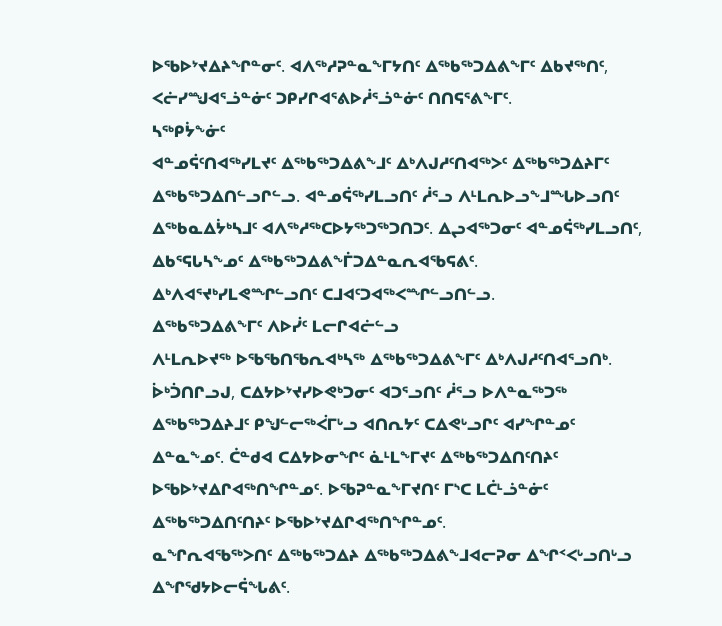ᐅᖃᐅᔾᔪᐃᔨᖏᓐᓂᑦ. ᐊᐱᖅᓱᕈᓐᓇᖕᒥᔭᑎᑦ ᐃᖅᑲᖅᑐᐃᕕᖕᒥᑦ ᐃᑲᔪᖅᑎᑦ, ᐸᓖᓯᙳᐊᕐᓘᓐᓃᑦ ᑐᑭᓯᒋᐊᕐᕕᐅᓲᕐᓘᓐᓃᑦ ᑎᑎᕋᕐᕕᖕᒥᑦ.
ᓴᖅᑭᔮᖕᓃᑦ
ᐊᓐᓄᕌᑦᑎᐊᖅᓯᒪᔪᑦ ᐃᖅᑲᖅᑐᐃᕕᖕᒧᑦ ᐃᒃᐱᒍᓱᑦᑎᐊᖅᐳᑦ ᐃᖅᑲᖅᑐᐃᔨᒥᑦ ᐃᖅᑲᖅᑐᐃᑎᓪᓗᒋᓪᓗ. ᐊᓐᓄᕌᖅᓯᒪᓗᑎᑦ ᓲᕐᓗ ᐱᒻᒪᕆᐅᓗᖕᒧᙵᐅᓗᑎᑦ ᐃᖅᑲᓇᐃᔮᒃᓴᒧᑦ ᐊᐱᖅᓱᖅᑕᐅᔭᖅᑐᖅᑐᑎᑐᑦ. ᐃᖢᐊᖅᑐᓂᑦ ᐊᓐᓄᕌᖅᓯᒪᓗᑎᑦ, ᐃᑲᕐᕋᒐᓴᖕᓄᑦ ᐃᖅᑲᖅᑐᐃᕕᖕᒦᑐᐃᓐᓇᕆᐊᖃᕋᕕᑦ. ᐃᒃᐱᐊᕐᔪᒃᓯᒪᕙᙱᓪᓗᑎᑦ ᑕᒧᐊᑦᑐᐊᖅᐸᙱᓪᓗᑎᓪᓗ.
ᐃᖅᑲᖅᑐᐃᕕᖕᒥᑦ ᐱᐅᓰᑦ ᒪᓕᒋᐊᓖᓪᓗ
ᐱᒻᒪᕆᐅᔪᖅ ᐅᖃᖃᑎᖃᕆᐊᒃᓴᖅ ᐃᖅᑲᖅᑐᐃᕕᖕᒥᑦ ᐃᒃᐱᒍᓱᑦᑎᐊᕐᓗᑎᒃ. ᐆᒃᑑᑎᒋᓗᒍ, ᑕᐃᔭᐅᔾᔪᓯᐅᕙᒃᑐᓂᑦ ᐊᑐᕐᓗᑎᑦ ᓲᕐᓗ ᐅᐱᓐᓇᖅᑐᖅ ᐃᖅᑲᖅᑐᐃᔨᒧᑦ ᑭᖑᓪᓕᖅᐹᒥᒡᓗ ᐊᑎᕆᔭᑦ ᑕᐃᕙᒡᓗᒋᑦ ᐊᓯᖏᓐᓄᑦ ᐃᓐᓇᖕᓄᑦ. ᑖᓐᑯᐊ ᑕᐃᔭᐅᓂᖏᑦ ᓈᒻᒪᖕᒥᔪᑦ ᐃᖅᑲᖅᑐᐃᑎᑦᑎᔨᑦ ᐅᖃᐅᔾᔪᐃᒋᐊᖅᑎᖏᓐᓄᑦ. ᐅᖃᕈᓐᓇᖕᒥᔪᑎᑦ ᒥᔅᑕ ᒪᑖᒻᓘᓐᓃᑦ ᐃᖅᑲᖅᑐᐃᑎᑦᑎᔨᑦ ᐅᖃᐅᔾᔪᐃᒋᐊᖅᑎᖏᓐᓄᑦ.
ᓇᖏᕆᐊᖃᖅᐳᑎᑦ ᐃᖅᑲᖅᑐᐃᔨ ᐃᖅᑲᖅᑐᐃᕕᖕᒧᐊᓕᕈᓂ ᐃᖏᑉᐸᒡᓗᑎᒡᓗ ᐃᖏᖁᔭᐅᓕᕌᖓᕕᑦ.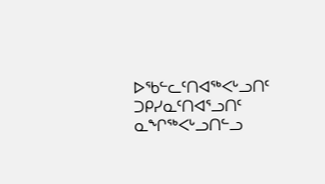ᐅᖃᓪᓚᑦᑎᐊᖅᐸᒡᓗᑎᑦ ᑐᑭᓯᓇᑦᑎᐊᕐᓗᑎᑦ ᓇᖏᖅᐸᒡᓗᑎᓪᓗ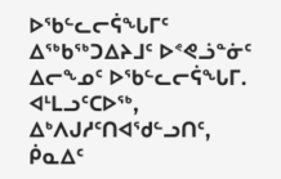ᐅᖃᓪᓚᓕᕌᖓᒥᑦ ᐃᖅᑲᖅᑐᐃᔨᒧᑦ ᐅᕝᕙᓘᓐᓃᑦ ᐃᓕᖕᓄᑦ ᐅᖃᓪᓚᓕᕌᖓᒥ. ᐊᒻᒪᓗᑦᑕᐅᖅ, ᐃᒃᐱᒍᓱᑦᑎᐊᖁᓪᓗᑎᑦ, ᑮᓇᐃᑦ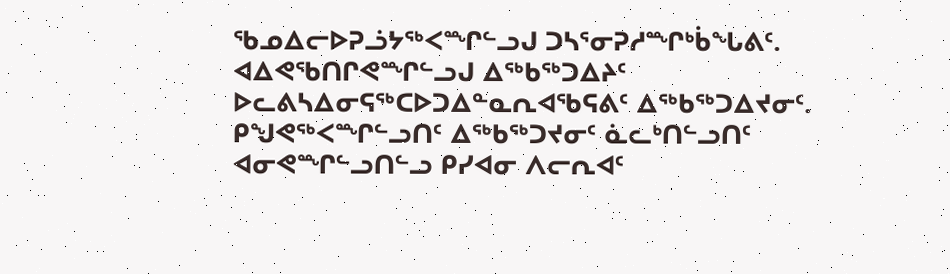ᖃᓄᐃᓕᐅᕈᓘᔭᖅᐸᙱᓪᓗᒍ ᑐᓴᕐᓂᕈᓱᙱᒃᑳᖓᕕᑦ. ᐊᐃᕙᖃᑎᒋᕙᙱᓪᓗᒍ ᐃᖅᑲᖅᑐᐃᔨᑦ ᐅᓚᕕᓴᐃᓂᕋᖅᑕᐅᑐᐃᓐᓇᕆᐊᖃᕋᕕᑦ ᐃᖅᑲᖅᑐᐃᔪᓂᑦ.
ᑭᖑᕙᖅᐸᙱᓪᓗᑎᑦ ᐃᖅᑲᖅᑐᔪᓂᑦ ᓈᓚᒃᑎᓪᓗᑎᑦ ᐊᓂᕙᙱᓪᓗᑎᓪᓗ ᑭᓯᐊᓂ ᐱᓕᕆᐊᑦ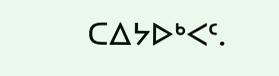ᑕᐃᔭᐅᒃᐸᑦ.